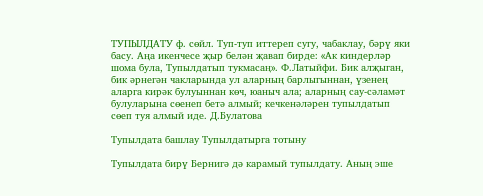ТУПЫЛДАТУ ф. сөйл. Туп-туп иттереп сугу, чабаклау, бәрү яки басу. Аңа икенчесе җыр белән җавап бирде: «Ак киндерләр шома була, Тупылдатып тукмасаң». Ф.Латыйфи. Бик алҗыган, бик әрнегән чакларында ул аларның барлыгыннан, үзенең аларга кирәк булуыннан көч, юаныч ала; аларның сау-сәламәт булуларына сөенеп бетә алмый; кечкенәләрен тупылдатып сөеп туя алмый иде. Д.Булатова

Тупылдата башлау Тупылдатырга тотыну

Тупылдата бирү Бернигә дә карамый тупылдату. Аның эше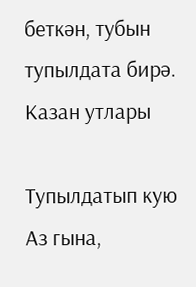беткән, тубын тупылдата бирә. Казан утлары

Тупылдатып кую Аз гына,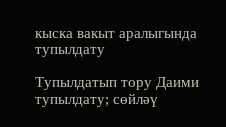кыска вакыт аралыгында тупылдату

Тупылдатып тору Даими тупылдату; сөйләү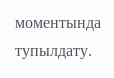моментында тупылдату.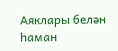Аяклары белән һаман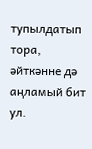тупылдатып тора, әйткәнне дә аңламый бит ул.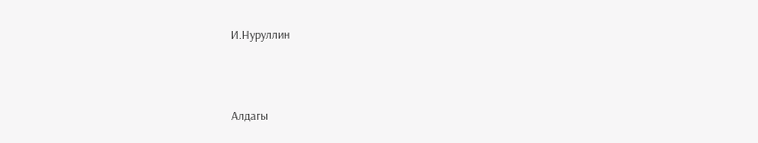И.Нуруллин



Алдагы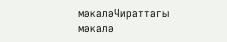мәкаләЧираттагы мәкалә